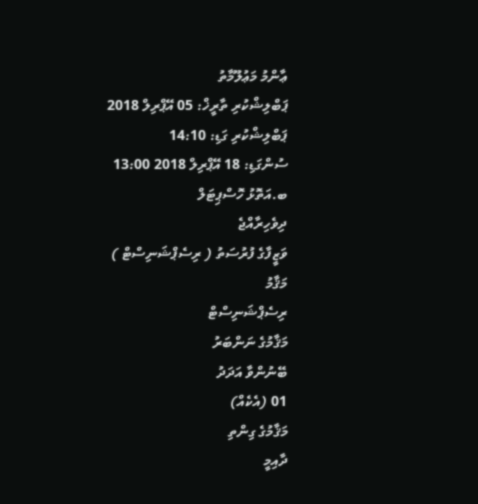ޢާންމު މަޢުލޫމާތު
ޕަބްލިޝްކުރި ތާރީޚް: 05 އޭޕްރިލް 2018
ޕަބްލިޝްކުރި ގަޑި: 14:10
ސުންގަޑި: 18 އޭޕްރިލް 2018 13:00
ބ.އަތޮޅު ހޮސްޕިޓަލް
ދިވެހިރާއްޖެ
ވަޒީފާގެ ފުރުސަތު ( ރިސެޕްޝަނިސްޓް )
މަޤާމު
ރިސެޕްޝަނިސްޓް
މަޤާމުގެ ނަންބަރު
ބޭނުންވާ އަދަދު
01 (އެކެއް)
މަޤާމުގެ ގިންތި
ދާއިމީ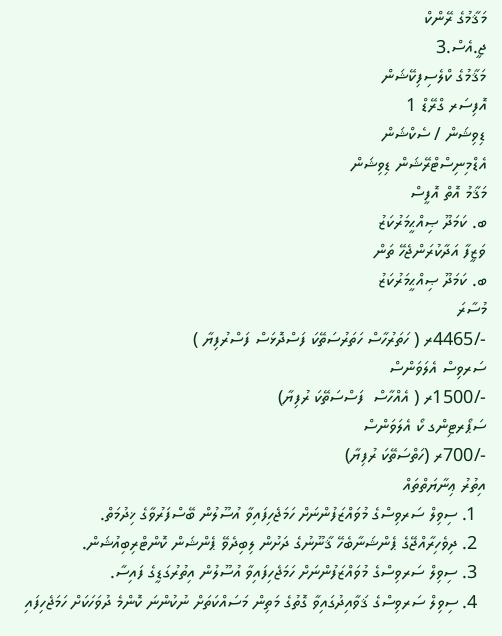މަޤާމުގެ ރޭންކް
ޖީ.އެސް.3
މަޤާމުގެ ކްލެސިފިކޭޝަން
އޮފިސަރ ގްރޭޑް 1
ޑިވިޝަން / ސެކްޝަން
އެޑްމިނިސްޓްރޭޝަން ޑިވިޝަން
މަޤާމު އޮތް އޮފީސް
ބ. ކަމަދޫ ޞިއްޙީމަރުކަޒު
ވަޒީފާ އަދާކުރަންޖެހޭ ތަން
ބ. ކަމަދޫ ޞިއްޙީމަރުކަޒު
މުސާރަ
-/4465ރ ( ހަތަރުހާސް ހަތަރުސަތޭކަ ފަސްދޮޅަސް ފަސްރުފިޔާ )
ސަރވިސް އެލަވަންސް
-/1500ރ ( އެއްހާސް  ފަސްސަތޭކަ ރުފިޔާ)
ސަޕޯރޓިންގ ކޯ އެލަވަންސް
-/700ރ (ހަތްސަތޭކަ ރުފިޔާ)
އިތުރު ޢިނާޔަތްތައް
  1. ސިވިލް ސަރވިސްގެ މުވައްޒަފުންނަށް ހަމަޖެހިފައިވާ އުސޫލުން ބޭސްފަރުވާގެ ޚިދުމަތް.
  2. ދިވެހިރާއްޖޭގެ ޕެންޝަނާބެހޭ ޤާނޫނުގެ ދަށުން ލިބިދެވޭ ޕެންޝަން ކޮންޓްރިބިއުޝަން.
  3. ސިވިލް ސަރވިސްގެ މުވައްޒަފުންނަށް ހަމަޖެހިފައިވާ އުސޫލުން އިތުރުގަޑީގެ ފައިސާ.
  4. ސިވިލް ސަރވިސްގެ ޤަވާއިދުގައިވާ ގޮތުގެ މަތިން މަސައްކަތަށް ނުކުންނަ ކޮންމެ ދުވަހަކަށް ހަމަޖެހިފައި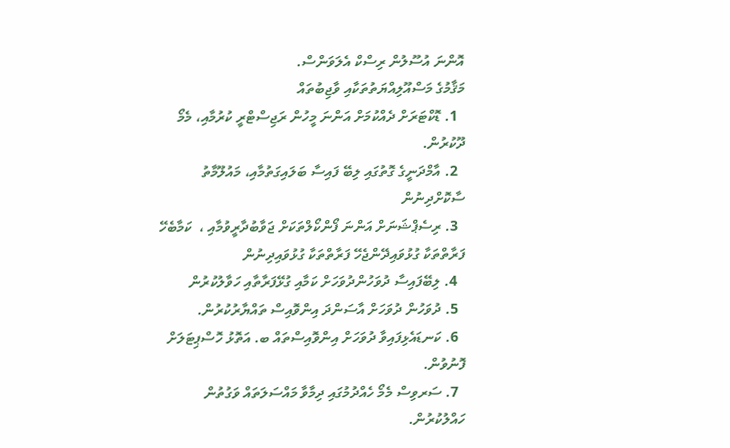އޮންނަ އުސޫލުން ރިސްކް އެލަވަންސް.
މަޤާމުގެ މަސްއޫލިއްޔަތުތަކާއި ވާޖިބުތައް
  1. ޑޮކްޓަރަށް ދެއްކުމަށް އަންނަ މީހުން ރަޖިސްޓްރީ ކުރުމާއި، މެމޯ ދޫކުރުން.
  2. އާމްދަނީގެ ގޮތުގައި ލިބޭ ފައިސާ ބަލައިގަތުމާއި، މައުލޫމާތު ސާކޮށްދިނުން
  3. ރިސެޕްޝަނަށް އަންނަ ފޯންކޯލްތަކަށް ޖަވާބުދާރީވުމާއި ،  ކަމާބެހޭ ފަރާތްތަކާ ގުޅުވައިދޭންޖެހޭ ފަރާތްތަކާ ގުޅުވައިދިނުން
  4. ލިބޭފައިސާ ދުވަހުންދުވަހަށް ކަމާއި ގުޅޭފަރާތާއި ހަވާލުކުރުން
  5. ދުވަހުން ދުވަހަށް އާސަންދަ އިންވޮއިސް ތައްޔާރުކުރުން.
  6. ކަނޑައެޅިފައިވާ ދުވަހަށް އިންވޮއިސްތައް ބ. އަތޮޅު ހޮސްޕިޓަލަށް ފޮނުވުން.
  7. ސަރވިސް މެމޯ ހެއްދުމުގައި ދިމާވާ މައްސަލަތައް ވަގުތުން ހައްލުކުރުން.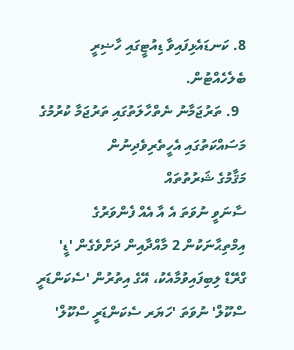8. ކަނޑައެޅިފައިވާ ޑިއުޓީގައި ހާޟިރީ ބެލެހެއްޓުން.
  9. ތަރުޖަމާނު ނެތްހާލަތުގައި ތަރުޖަމާ ކުރުމުގެ މަސައްކަތުގައި އެހީތެރިވެދިނުން
މަޤާމުގެ ޝަރުތުތައް
ސާނަވީ ނުވަތަ އެ އާ އެއް ފެންވަރުގެ އިމްތިޙާނަކުން 2 މާއްދާއިން ދަށްވެގެން 'ޑީ' ގްރޭޑް ލިބިފައިވުމާއެކު، އޭގެ އިތުރުން 'ސެކަންޑަރީ ސްކޫލް' ނުވަތަ 'ހަޔަރ ސެކަންޑަރީ ސްކޫލް'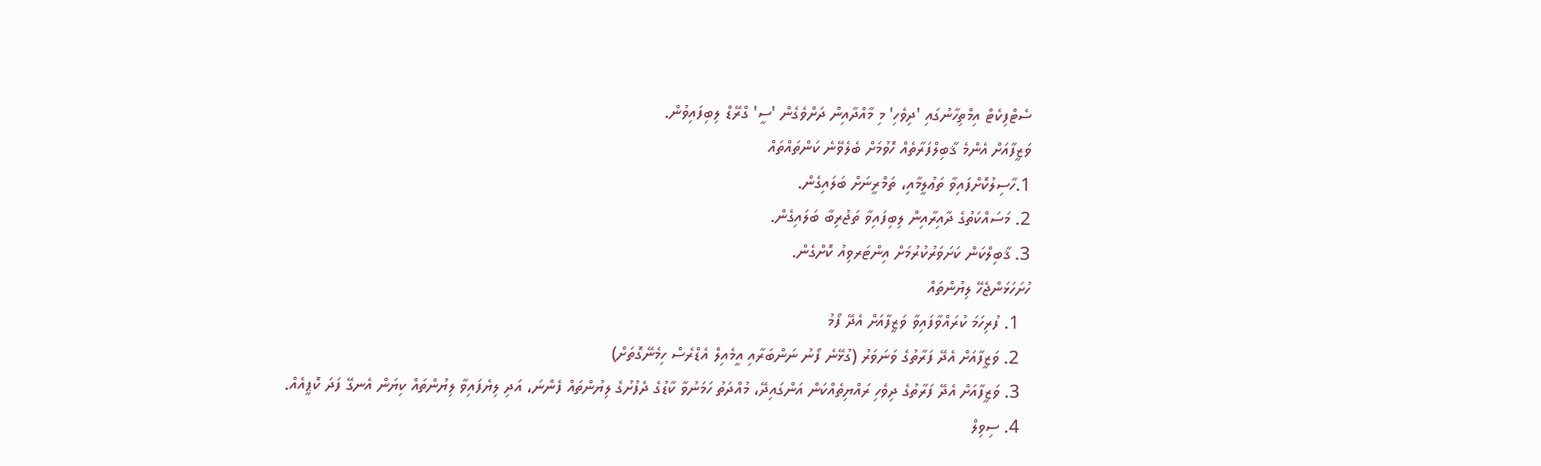ސެޓްފިކެޓް އިމްތިހާނުގައި 'ދިވެހި' މި މާއްދާއިން ދަށްވެގެން 'ސީ' ގްރޭޑް ލިބިފައިވުން.
ވަޒީފާއަށް އެންމެ ޤާބިލްފަރާތެއް ހޮވުމަށް ބެލެވޭނެ ކަންތައްތައް
1.ހާސިލުކޮށްފައިވާ ތަޢުލީމާއި، ތަމްރީނަށް ބަލައިގެން.
2. މަސައްކަތުގެ ދާއިރާއިން ލިބިފައިވާ ތަޖުރިބާ ބަލައިގެން.
3. ޤާބިލްކަން ކަށަވަރުކުރުމަށް އިންޓަރވިއު ކޮށްގެން.
ހުށަހަޅަންޖެހޭ ލިޔުންތައް
  1. ފުރިހަމަ ކުރައްވާފައިވާ ވަޒީފާއަށް އެދޭ ފޯމު
  2. ވަޒީފާއަށް އެދޭ ފަރާތުގެ ވަނަވަރު (ގުޅޭނެ ފޯނު ނަންބަރާއި އީމެއިލް އެޑްރެސް ހިމެނޭގޮތަށް)
  3. ވަޒީފާއަށް އެދޭ ފަރާތުގެ ދިވެހި ރައްޔިތެއްކަން އަންގައިދޭ، މުއްދަތު ހަމަނުވާ ކާޑުގެ ދެފުށުގެ ލިޔުންތައް ފެންނަ، އަދި ލިޔެފައިވާ ލިޔުންތައް ކިޔަން އެނގޭ ފަދަ ކޮޕީއެއް.
  4. ސިވިލް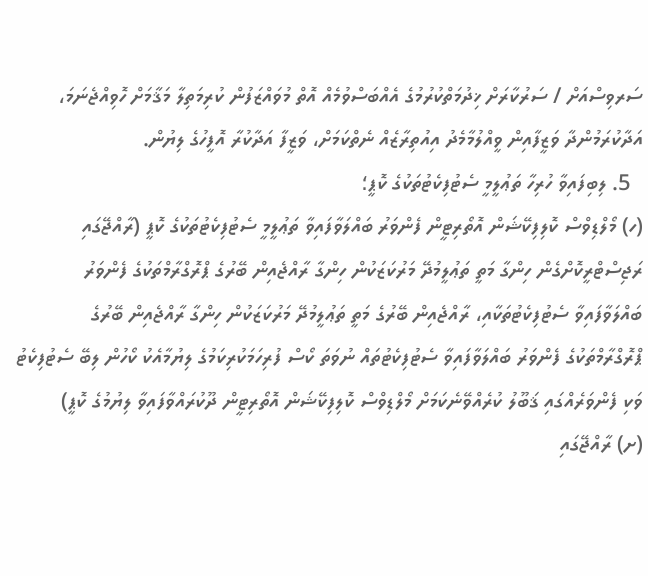ސަރވިސްއަށް / ސަރުކާރަށް ޚިދުމަތްކުރުމުގެ އެއްބަސްވުމެއް އޮތް މުވައްޒަފުން ކުރިމަތިލާ މަޤާމަށް ހޮވިއްޖެނަމަ، އަދާކުރަމުންދާ ވަޒީފާއިން ވީއްލުމާމެދު އިއުތިރާޒެއް ނެތްކަމަށް، ވަޒީފާ އަދާކުރާ އޮފީހުގެ ލިޔުން.
  5. ލިބިފައިވާ ހުރިހާ ތަޢުލީމީ ސެޓުފިކެޓުތަކުގެ ކޮޕީ؛
(ހ) މޯލްޑިވްސް ކޮލިފިކޭޝަން އޮތޯރިޓީން ފެންވަރު ބައްލަވާފައިވާ ތަޢުލީމީ ސެޓުފިކެޓުތަކުގެ ކޮޕީ (ރާއްޖޭގައި ރަޖިސްޓްރީކޮށްގެން ހިންގާ މަތީ ތަޢުލީމުދޭ މަރުކަޒަކުން ހިންގާ ރާއްޖެއިން ބޭރުގެ ޕްރޮގްރާމްތަކުގެ ފެންވަރު ބައްލަވާފައިވާ ސެޓުފިކެޓުތަކާއި، ރާއްޖެއިން ބޭރުގެ މަތީ ތަޢުލީމުދޭ މަރުކަޒަކުން ހިންގާ ރާއްޖެއިން ބޭރުގެ ޕްރޮގްރާމްތަކުގެ ފެންވަރު ބައްލަވާފައިވާ ސެޓުފިކެޓުތައް ނުވަތަ ކޯސް ފުރިހަމަކުރިކަމުގެ ލިޔުމާއެކު ކޯހުން ލިބޭ ސެޓުފިކެޓު ވަކި ފެންވަރެއްގައި ޤަބޫލު ކުރެއްވޭނެކަމަށް މޯލްޑިވްސް ކޮލިފިކޭޝަން އޮތޯރިޓީން ދޫކުރައްވާފައިވާ ލިޔުމުގެ ކޮޕީ)
(ށ) ރާއްޖޭގައި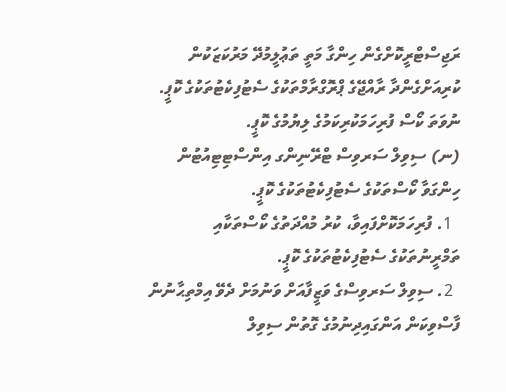ރަޖިސްޓްރީކޮށްގެން ހިންގާ މަތީ ތަޢުލީމުދޭ މަރުކަޒަކުން ކުރިއަށްގެންދާ ރާއްޖޭގެ ޕްރޮގްރާމްތަކުގެ ސެޓުފިކެޓުތަކުގެ ކޮޕީ.  ނުވަތަ ކޯސް ފުރިހަމަކުރިކަމުގެ ލިޔުމުގެ ކޮޕީ.
(ނ) ސިވިލް ސަރވިސް ޓްރޭނިންގ އިންސްޓިޓިއުޓުން ހިންގަވާ ކޯސްތަކުގެ ސެޓުފިކެޓުތަކުގެ ކޮޕީ.
  1. ފުރިހަމަކޮށްފައިވާ، ކުރު މުއްދަތުގެ ކޯސްތަކާއި ތަމްރީނުތަކުގެ ސެޓުފިކެޓުތަކުގެ ކޮޕީ.
  2. ސިވިލް ސަރވިސްގެ ވަޒީފާއަށް ވަނުމަށް ދެވޭ އިމްތިޙާނުން ފާސްވިކަން އަންގައިދިނުމުގެ ގޮތުން ސިވިލް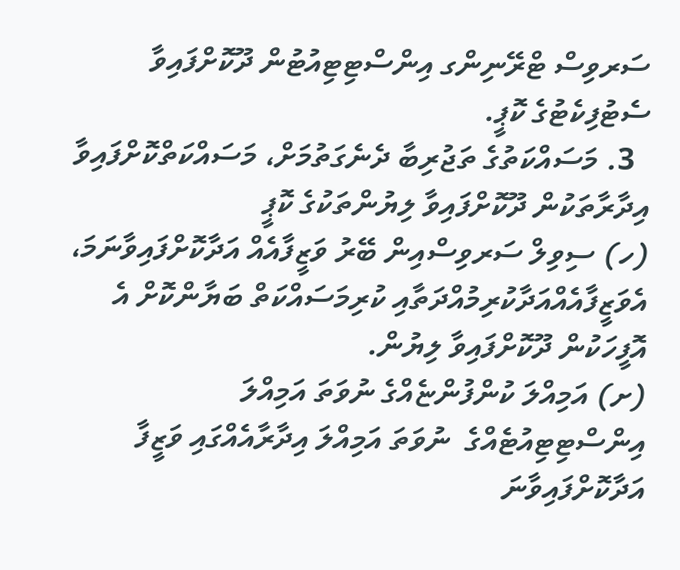ސަރވިސް ޓްރޭނިންގ އިންސްޓިޓިއުޓުން ދޫކޮށްފައިވާ ސެޓުފިކެޓުގެ ކޮޕީ.
  3. މަސައްކަތުގެ ތަޖުރިބާ ދެނެގަތުމަށް، މަސައްކަތްކޮށްފައިވާ އިދާރާތަކުން ދޫކޮށްފައިވާ ލިޔުންތަކުގެ ކޮޕީ
(ހ) ސިވިލް ސަރވިސްއިން ބޭރު ވަޒީފާއެއް އަދާކޮށްފައިވާނަމަ، އެވަޒީފާއެއްއަދާކުރިމުއްދަތާއި ކުރިމަސައްކަތް ބަޔާންކޮށް އެ އޮފީހަކުން ދޫކޮށްފައިވާ ލިޔުން.
(ށ) އަމިއްލަ ކުންފުންޏެއްގެ ނުވަތަ އަމިއްލަ އިންސްޓިޓިއުޓެއްގެ  ނުވަތަ އަމިއްލަ އިދާރާއެއްގައި ވަޒީފާ އަދާކޮށްފައިވާނަ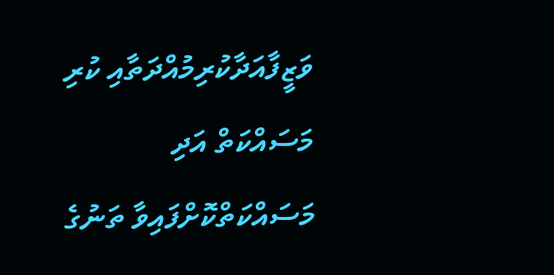ވަޒީފާއަދާކުރިމުއްދަތާއި ކުރި މަސައްކަތް އަދި މަސައްކަތްކޮށްފައިވާ ތަނުގެ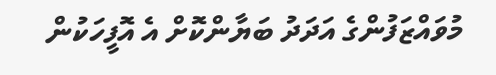މުވައްޒަފުންގެ އަދަދު ބަޔާންކޮށް އެ އޮފީހަކުން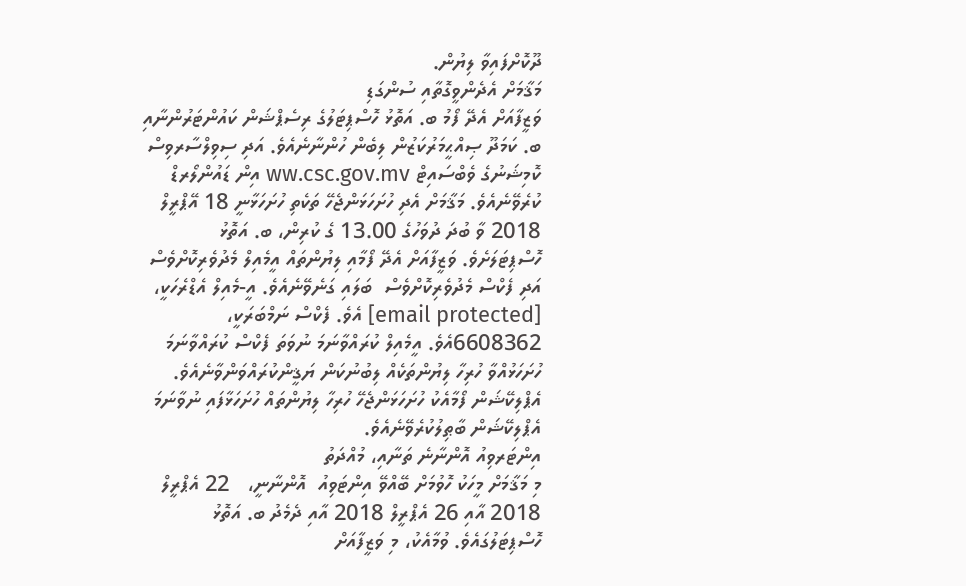ދޫކޮށްފައިވާ ލިޔުން.
މަޤާމަށް އެދެންވީގޮތާއި ސުންގަޑި
ވަޒީފާއަށް އެދޭ ފޯމު ބ. އަތޮޅު ހޮސްޕިޓަލުގެ ރިސެޕްޝަން ކައުންޓަރުންނާއި ބ. ކަމަދޫ ޞިއްޙީމަރުކަޒުން ލިބެން ހުންނާނެއެވެ. އަދި ސިވިލްސާރވިސް ކޮމިޝަނުގެ ވެބްސައިޓް ww.csc.gov.mv އިން ޑައުންލޯރޑް ކުރެވޭނެއެވެ. މަޤާމަށް އެދި ހުށަހަޅަންޖެހޭ ތަކެތި ހުށަހަޅާނީ 18 އޭޕްރީލް 2018 ވާ ބުދަ ދުވަހުގެ 13.00 ގެ ކުރިން، ބ. އަތޮޅު ހޮސްޕިޓަލަށެވެ. ވަޒީފާއަށް އެދޭ ފޯމާއި ލިޔުންތައް އީމެއިލް މެދުވެރިކޮށްވެސް އަދި ފެކްސް މެދުވެރިކޮށްވެސް  ބަލައި ގަނެވޭނެއެވެ. އީ-މެއިލް އެޑްރެހަކީ، [email protected] އެވެ. ފެކްސް ނަމްބަރަކީ،  6608362އެވެ. އީމެއިލް ކުރައްވާނަމަ ނުވަތަ ފެކްސް ކުރައްވާނަމަ ހުށަހަޅުއްވާ ހުރިހާ ލިޔުންތަކެއް ލިބުނުކަން ޔަޤީންކުރައްވަންވާނެއެވެ.
އެޕްލިކޭޝަން ފޯމާއެކު ހުށަހަޅަންޖެހޭ ހުރިހާ ލިޔުންތައް ހުށަހަޅާފައި ނުވާނަމަ އެޕްލިކޭޝަން ބާޠިލުކުރެވޭނެއެވެ.
އިންޓަރވިއު އޮންނާނެ ތަނާއި، މުއްދަތު
މި މަޤާމަށް މީހަކު ހޮވުމަށް ބޭއްވޭ އިންޓަވިއު  އޮންނާނީ،   22 އެޕްރީލް 2018 އާއި 26 އެޕްރީލް 2018 އާއި ދެމެދު ބ. އަތޮޅު ހޮސްޕިޓަލުގައެވެ. ވުމާއެކު، މި ވަޒީފާއަށް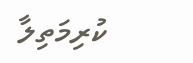ކުރިމަތިލާ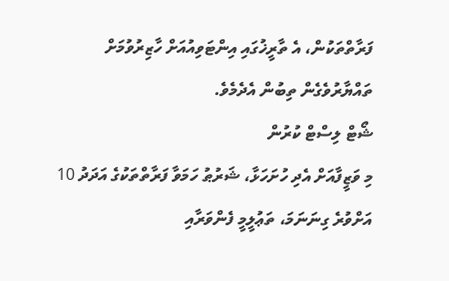ފަރާތްތަކުން، އެ ތާރީޚުގައި އިންޓަވިއުއަށް ހާޒިރުވުމަށް ތައްޔާރުވެގެން ތިބުން އެދެމެވެ.
ޝޯޓް ލިސްޓް ކުރުން
މި ވަޒީފާއަށް އެދި ހުށަހަޅާ، ޝަރުޠު ހަމަވާ ފަރާތްތަކުގެ އަދަދު 10  އަށްވުރެ ގިނަނަމަ، ތަޢުލީމީ ފެންވަރާއި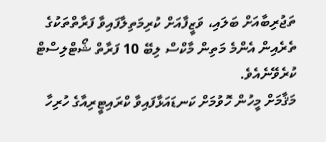ތަޖުރިބާއަށް ބަލައި، ވަޒީފާއަށް ކުރިމަތިލާފައިވާ ފަރާތްތަކުގެ ތެރެއިން އެންމެ މަތިން މާކްސް ލިބޭ 10 ފަރާތް ޝޯޓްލިސްޓް ކުރެވޭނެއެވެ.
މަޤާމަށް މީހުން ހޮވުމަށް ކަނޑައަޅާފައިވާ ކްރައިޓީރިއާގެ ހުރިހާ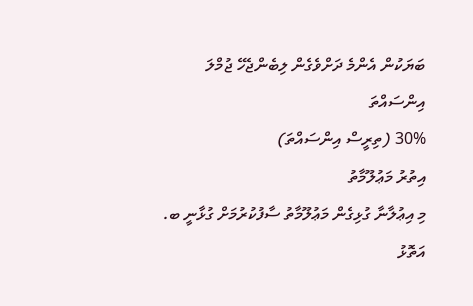ބަޔަކުން އެންމެ ދަށްވެގެން ލިބެންޖެހޭ ޖުމްލަ އިންސައްތަ
30% (ތިރީސް އިންސައްތަ)
އިތުރު މަޢުލޫމާތު
މި އިޢުލާނާ ގުޅިގެން މަޢުލޫމާތު ސާފުކުރުމަށް ގުޅާނީ ބ. އަތޮޅު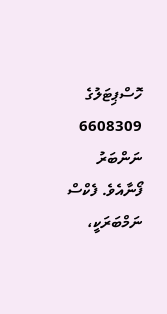ހޮސްޕިޓަލުގެ 6608309 ނަންބަރު ފޯނާއެވެ. ފެކްސް ނަމްބަރަކީ،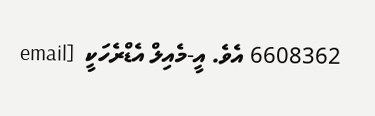6608362 އެވެ. އީ-މެއިލް އެޑްރެހަކީ  [email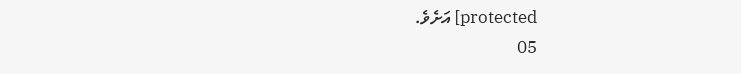protected] އަށެވެ.
05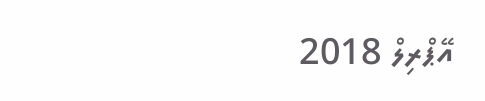އޭޕްރިލް 2018